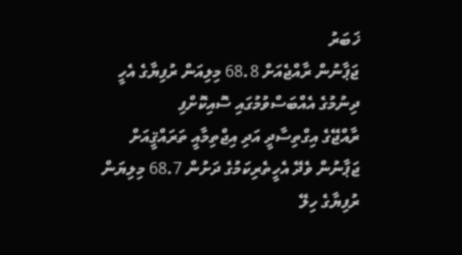ޚަބަރު
ޖަޕާނުން ރާއްޖެއަށް 68.8 މިލިއަން ރުފިޔާގެ އެހީ ދިނުމުގެ އެއްބަސްވުމުގައި ސޮއިކޮށްފި
ރާއްޖޭގެ އިގްތިސާދީ އަދި އިޖްތިމާއީ ތަރައްޤީއަށް ޖަޕާނުން ވެދޭ އެހީތެރިކަމުގެ ދަށުން 68.7 މިލިޔަން ރުފިޔާގެ ހިލޭ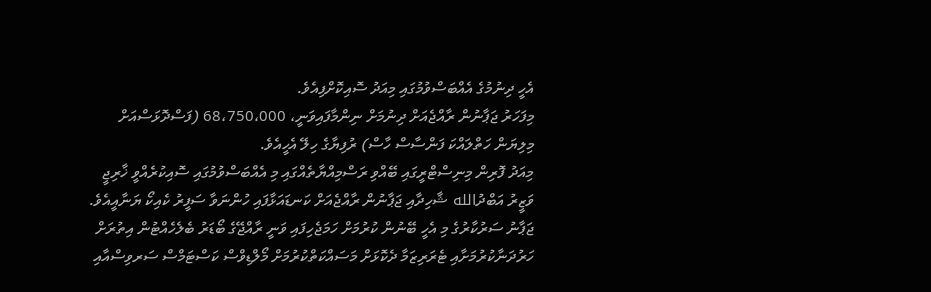އެހީ ދިނުމުގެ އެއްބަސްވުމުގައި މިއަދު ސޮއިކޮށްފިއެވެ.
މިފަހަރު ޖަޕާނުން ރާއްޖެއަށް ދިނުމަށް ނިންމާފައިވަނީ، 68،750،000 (ފަސްދޮޅަސްއަށް މިލިޔަން ހަތްލައްކަ ފަންސާސް ހާސް) ރުފިޔާގެ ހިލޭ އެހީއެވެ.
މިއަދު ފޮރިން މިނިސްޓްރީގައި ބޭއްވި ރަސްމިއްޔާތެއްގައި މި އެއްބަސްވުމުގައި ސޮއިކުރެއްވީ ޚާރިޖީ ވަޒީރު އަބްދުالله ޝާހިދާއި ޖަޕާނުން ރާއްޖެއަށް ކަނޑައަޅާފައި ހުންނަވާ ސަފީރު ކެއިކޯ ޔަނާއީއެވެ.
ޖަޕާނު ސަރުކާރުގެ މި އެހީ ބޭނުން ކުރުމަށް ހަމަޖެހިފައި ވަނީ ރާއްޖޭގެ ބޯޑަރު ބެލެހެއްޓުން އިތުރަށް ހަރުދަނާކުރުމަށާއި ޓެރަރިޒަމާ ދެކޮޅަށް މަސައްކަތްކުރުމަށް މޯލްޑިވްސް ކަސްޓަމްސް ސަރވިސްއާއި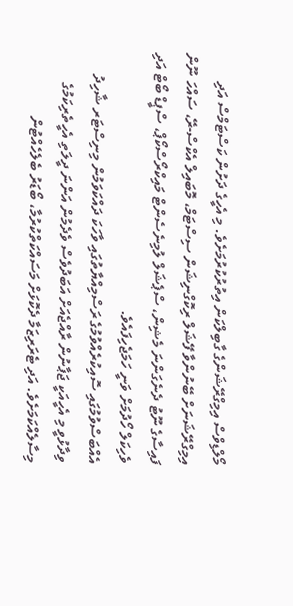މޯލްޑިވްސް އިމިގްރޭޝަންގެ ގާބިލްކަން އިތުރުކުރުމަށެވެ. މި އެހީގެ ދަށުން ކަސްޓަމްސް އަދި އިމިގްރޭޝަނަށް ބޭނުންވާ ފޭޝަލް ރިކޮގްނިޝަން ސިސްޓަމް، މޮބައިލް އެކްސް-ރޭ، ސައްހަ ނޫން ފައިސާގެ ނޫޓު ދެނެގަންނަ މެޝިން، ސްޕެޝަލް ލުމިނެސެންޓް މައިކްރޯސްކޯޕް، ސްޕީޑް ބޯޓް އަދި ވެހިކަލް ހޯދުމަށް ވަނީ ހަމަޖެހިފައެވެ.
އެއްބަސްވުމުގައި ސޮއިކުރެއްވުމުގެ ރަސްމިއްޔާތުގައި ވާހަކަ ދައްކަވަމުން މިނިސްޓަރ ޝާހިދު ވިދާޅުވީ މި އެހީއަކީ ޖަޕާނުން ރާއްޖެއަށް އަބަދުވެސް ވެދެމުން އަންނަ ދީލަތި އެހީތެރިކަމުގެ މިސާލެއްކަމަށެވެ. އަދި ޓެރަރިޒަމާ ދެކޮޅަށް މަސައްކަތްކުރުމާ، ބޯޑަރު ބެލެހެއްޓުން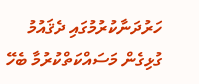ހަރުދަނާކުރުމުގައި ދެޤައުމު ގުޅިގެން މަސައްކަތްކުރުމާ ބެހޭ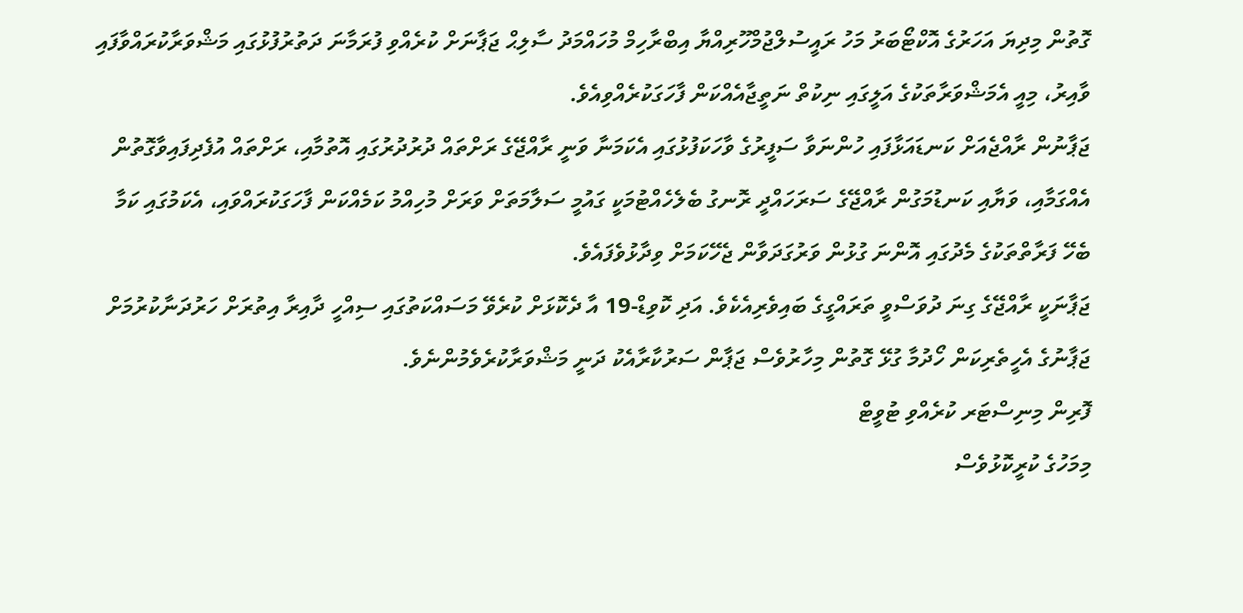ގޮތުން މިދިޔަ އަހަރުގެ އޮކްޓޯބަރު މަހު ރައީސުލްޖުމްހޫރިއްޔާ އިބްރާހިމް މުހައްމަދު ސާލިޙް ޖަޕާނަށް ކުރެއްވި ފުރަމާނަ ދަތުރުފުޅުގައި މަޝްވަރާކުރައްވާފައި ވާއިރު، މިއީ އެމަޝްވަރާތަކުގެ އަލީގައި ނިކުތް ނަތީޖާއެއްކަން ފާހަގަކުރެއްވިއެވެ.
ޖަޕާނުން ރާއްޖެއަށް ކަނޑައަޅާފައި ހުންނަވާ ސަފީރުގެ ވާހަކަފުޅުގައި އެކަމަނާ ވަނީ ރާއްޖޭގެ ރަށްތައް ދުރުދުރުގައި އޮތުމާއި، ރަށްތައް އުފެދިފައިވާގޮތުން އެއްގަމާއި، ވަޔާއި ކަނޑުމަގުން ރާއްޖޭގެ ސަރަހައްދީ ރޮނގު ބެލެހެއްޓުމަކީ ގައުމީ ސަލާމަތަށް ވަރަށް މުހިއްމު ކަމެއްކަން ފާހަގަކުރައްވައި، އެކަމުގައި ކަމާ ބެހޭ ފަރާތްތަކުގެ މެދުގައި އޮންނަ ގުޅުން ވަރުގަދަވާން ޖެހޭކަމަށް ވިދާޅުވެފައެވެ.
ޖަޕާނަކީ ރާއްޖޭގެ ގިނަ ދުވަސްވީ ތަރައްގީގެ ބައިވެރިއެކެވެ. އަދި ކޮވިޑް-19 އާ ދެކޮޅަށް ކުރެވޭ މަސައްކަތުގައި ސިއްހީ ދާއިރާ އިތުރަށް ހަރުދަނާކުރުމަށް ޖަޕާނުގެ އެހީތެރިކަން ހޯދުމާ ގުޅޭ ގޮތުން މިހާރުވެސް ޖަޕާން ސަރުކާރާއެކު ދަނީ މަޝްވަރާކުރެވެމުންނެވެ.
ފޮރިން މިނިސްޓަރ ކުރެއްވި ޓުވީޓް
މިމަހުގެ ކުރީކޮޅުވެސް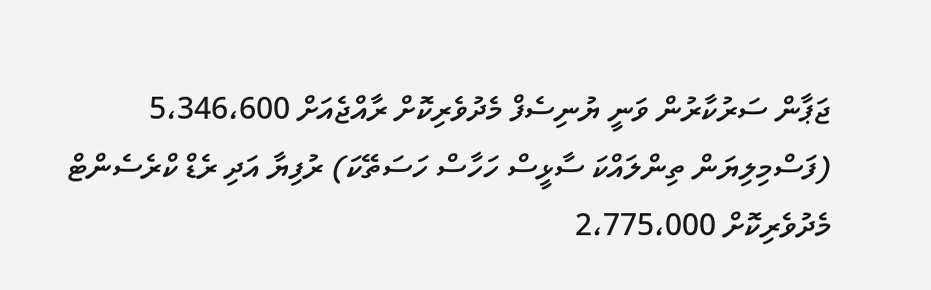ޖަޕާން ސަރުކާރުން ވަނީ ޔުނިސެފް މެދުވެރިކޮށް ރާއްޖެއަށް 5،346،600 (ފަސްމިލިޔަން ތިންލައްކަ ސާޅީސް ހަހާސް ހަސަތޭކަ) ރުފިޔާ އަދި ރެޑް ކްރެސެންޓް މެދުވެރިކޮށް 2،775،000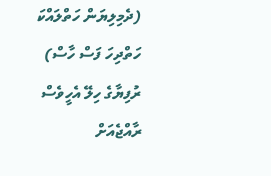(ދެމިލިޔަން ހަތްލައްކަ ހަތްދިހަ ފަސް ހާސް) ރުފިޔާގެ ހިލޭ އެހީވެސް ރާއްޖެއަށް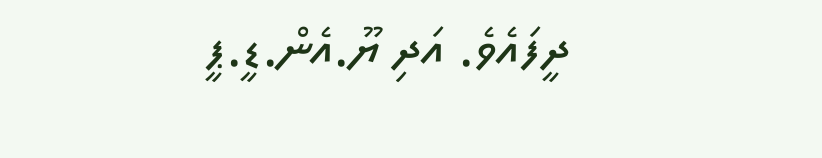ދީފައެވެ. އަދި ޔޫ.އެން.ޑީ.ޕީ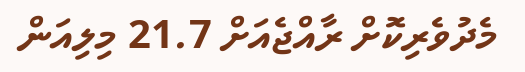މެދުވެރިކޮށް ރާއްޖެއަށް 21.7 މިލިއަން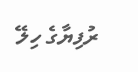ރުފިޔާގެ ހިލޭ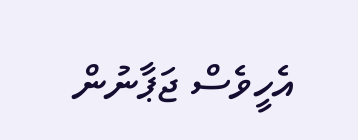އެހީވެސް ޖަޕާނުން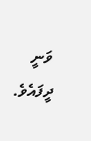ވަނީ ދީފައެވެ.